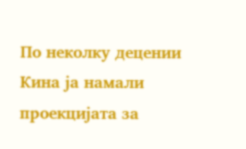По неколку децении Кина ја намали проекцијата за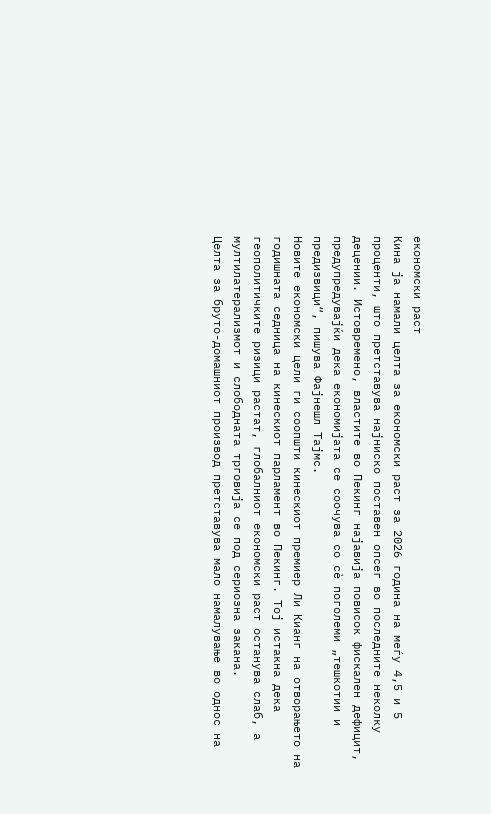економски раст
Кина ја намали целта за економски раст за 2026 година на меѓу 4,5 и 5 проценти, што претставува најниско поставен опсег во последните неколку децении. Истовремено, властите во Пекинг најавија повисок фискален дефицит, предупредувајќи дека економијата се соочува со сè поголеми „тешкотии и предизвици“, пишува Фајнешл Тајмс.
Новите економски цели ги соопшти кинескиот премиер Ли Кианг на отворањето на годишната седница на кинескиот парламент во Пекинг. Тој истакна дека геополитичките ризици растат, глобалниот економски раст останува слаб, а мултилатерализмот и слободната трговија се под сериозна закана.
Целта за бруто-домашниот производ претставува мало намалување во однос на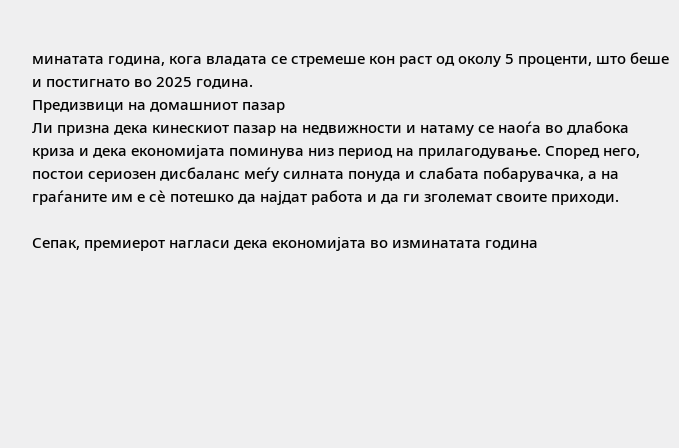минатата година, кога владата се стремеше кон раст од околу 5 проценти, што беше и постигнато во 2025 година.
Предизвици на домашниот пазар
Ли призна дека кинескиот пазар на недвижности и натаму се наоѓа во длабока криза и дека економијата поминува низ период на прилагодување. Според него, постои сериозен дисбаланс меѓу силната понуда и слабата побарувачка, а на граѓаните им е сè потешко да најдат работа и да ги зголемат своите приходи.

Сепак, премиерот нагласи дека економијата во изминатата година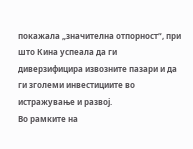покажала „значителна отпорност“, при што Кина успеала да ги диверзифицира извозните пазари и да ги зголеми инвестициите во истражување и развој.
Во рамките на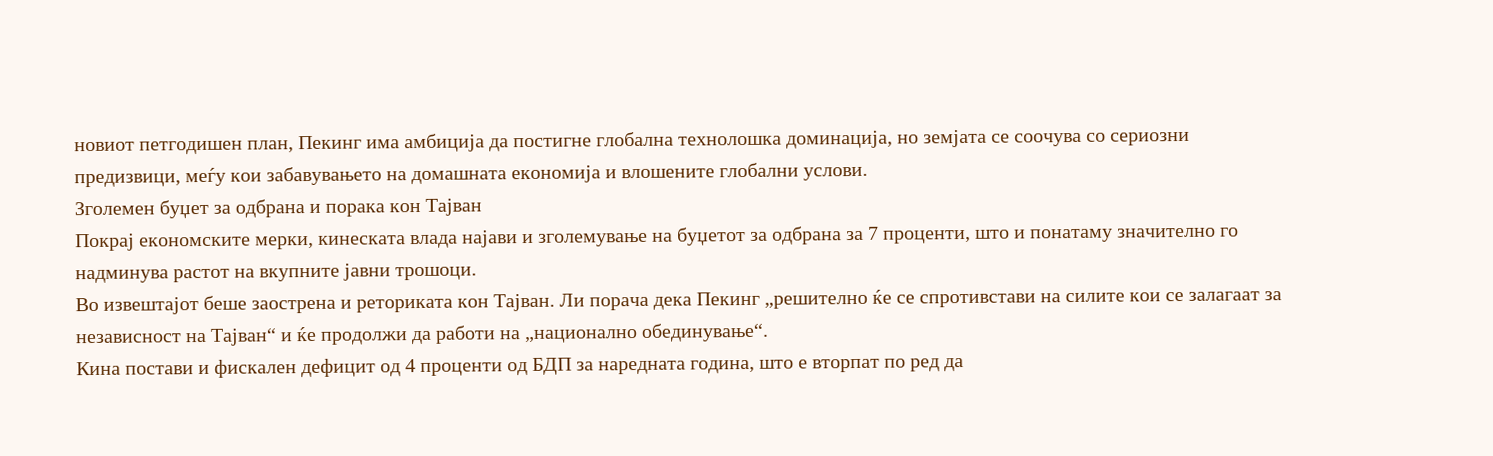новиот петгодишен план, Пекинг има амбиција да постигне глобална технолошка доминација, но земјата се соочува со сериозни предизвици, меѓу кои забавувањето на домашната економија и влошените глобални услови.
Зголемен буџет за одбрана и порака кон Тајван
Покрај економските мерки, кинеската влада најави и зголемување на буџетот за одбрана за 7 проценти, што и понатаму значително го надминува растот на вкупните јавни трошоци.
Во извештајот беше заострена и реториката кон Тајван. Ли порача дека Пекинг „решително ќе се спротивстави на силите кои се залагаат за независност на Тајван“ и ќе продолжи да работи на „национално обединување“.
Кина постави и фискален дефицит од 4 проценти од БДП за наредната година, што е вторпат по ред да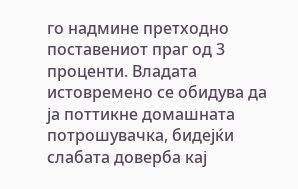го надмине претходно поставениот праг од 3 проценти. Владата истовремено се обидува да ја поттикне домашната потрошувачка, бидејќи слабата доверба кај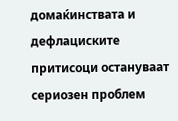домаќинствата и дефлациските притисоци остануваат сериозен проблем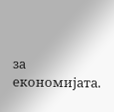за економијата.